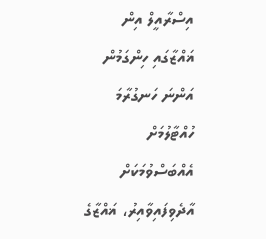އިސްރާއީލް އިން ޣައްޒާގައި ހިންގަމުން އަންނަ ހަނގުރާމަ ހުއްޓާލުމަށް އެއްބަސްވުމަކަށް އާދެވިފައިވާއިރު، ޣައްޒާގެ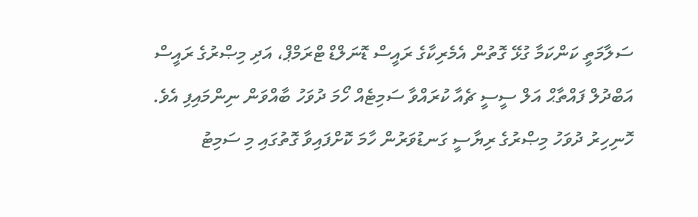ސަލާމަތީ ކަންކަމާ ގުޅޭ ގޮތުން އެމެރިކާގެ ރައީސް ޑޮނަލްޑް ޓްރަމްޕް، އަދި މިޞްރުގެ ރައީސް އަބްދުލް ފައްތާޙް އަލް ސީސީ ޗެއާ ކުރައްވާ ސަމިޓެއް ހޯމަ ދުވަހު ބާއްވަން ނިންމައިފި އެވެ.
ހޮނިހިރު ދުވަހު މިޞްރުގެ ރިޔާސީ ގަނޑުވަރުން ހާމަ ކޮށްފައިވާ ގޮތުގައި މި ސަމިޓު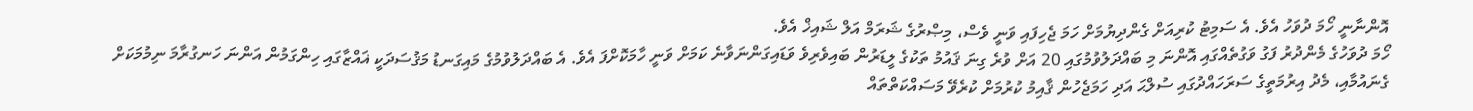އޮންނާނީ ހޯމަ ދުވަހު އެވެ. އެ ސަމިޓު ކުރިއަށް ގެންދިޔުމަށް ހަމަ ޖެހިފައި ވަނީ ވެސް، މިޞްރުގެ ޝަރަމް އަލް ޝައިޚް އެވެ.
ހޯމަ ދުވަހުގެ މެންދުރު ފަގު ވަގުތެއްގައި އޮންނަ މި ބައްދަލުވުމުގައި 20 އަށް ވުރެ ގިނަ ޤައުމު ތަކުގެ ލީޑަރުން ބައިވެރިވެ ވަޑައިގަންނަވާނެ ކަމަށް ވަނީ ހާމަކޮށްފަ އެވެ. އެ ބައްދަލުވުމުގެ މައިގަނޑު މަޤުސަދަކީ ޣައްޒާގައި ހިންގަމުން އަންނަ ހަނގުރާމަ ނިމުމަކަށް ގެނައުމާއި، މެދު އިރުމަތީގެ ސަރަހައްދުގައި ސުލްޙަ އަދި ހަމަޖެހުން ޤާއިމު ކުރުމަށް ކުރެވޭ މަސައްކަތްތައް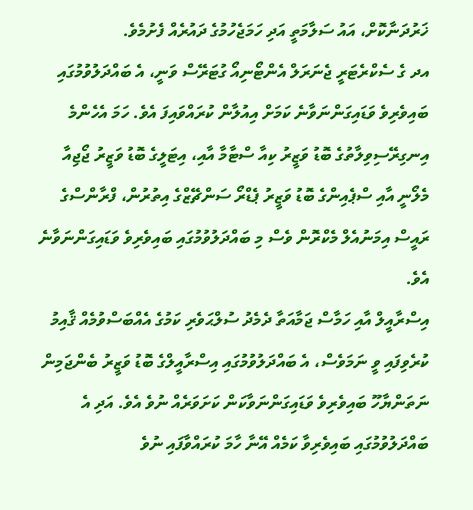ޚަރުދަނާކޮށް، އައު ސަލާމަތީ އަދި ހަމަޖެހުމުގެ ދައުރެއް ފެށުމެވެ.
އދ ގެ ސެކްރެޓަރީ ޖެނަރަލް އެންޓޯނިއޯ ގުޓަރޭސް ވަނީ، އެ ބައްދަލުވުމުގައި ބައިވެރިވެ ވަޑައިގަންނަވާނެ ކަމަށް އިއުލާން ކުރައްވައިފަ އެވެ. ހަމަ އެހެންމެ އިނގިރޭސިވިލާތުގެ ބޮޑު ވަޒީރު ކިއާ ސްޓާމާ އާއި، އިޓަލީގެ ބޮޑު ވަޒީރު ޖޯޖިއާ މެލޯނީ އާއި ސްޕެއިންގެ ބޮޑު ވަޒީރު ޕެޑްރޯ ސަންޗޭޒްގެ އިތުރުން، ފްރާންސްގެ ރައީސް އިމަނުއެލް މެކްރޮން ވެސް މި ބައްދަލުވުމުގައި ބައިވެރިވެ ވަޑައިގަންނަވާނެ އެވެ.
އިސްރާއީލް އާއި ހަމާސް ޖަމާއަތާ ދެމެދު ސުލްޙަވެރި ކަމުގެ އެއްބަސްވުމެއް ޤާއިމު ކުރެވިފައި ވީ ނަމަވެސް، އެ ބައްދަލުވުމުގައި އިސްރާއީލްގެ ބޮޑު ވަޒީރު ބެންޖަމިން ނަތަންޔާހޫ ބައިވެރިވެ ވަޑައިގަންނަވާކަން ކަށަވަރެއް ނުވެ އެވެ. އަދި އެ ބައްދަލުވުމުގައި ބައިވެރިވާ ކަމެއް އޭނާ ހާމަ ކުރައްވާފައި ނުވެ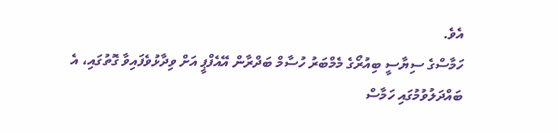އެވެ.
ހަމާސްގެ ސިޔާސީ ބިއުރޯގެ މެމްބަރު ހުސާމް ބަދްރާން އޭއެފްޕީ އަށް ވިދާޅުވެފައިވާ ގޮތުގައި، އެ ބައްދަލުވުމުގައި ހަމާސް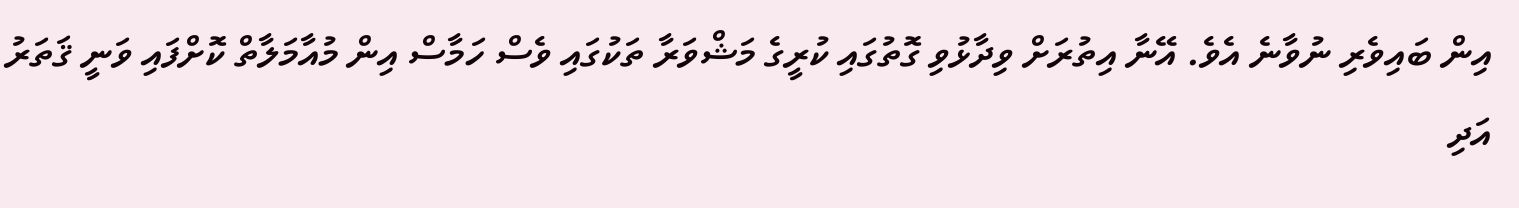އިން ބައިވެރި ނުވާނެ އެވެ. އޭނާ އިތުރަށް ވިދާޅުވި ގޮތުގައި ކުރީގެ މަޝްވަރާ ތަކުގައި ވެސް ހަމާސް އިން މުއާމަލާތް ކޮށްފައި ވަނީ ޤަތަރު އަދި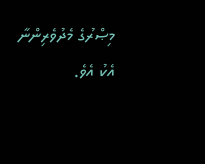މިޞްރުގެ މެދުވެރިންނާ އެކު އެވެ.